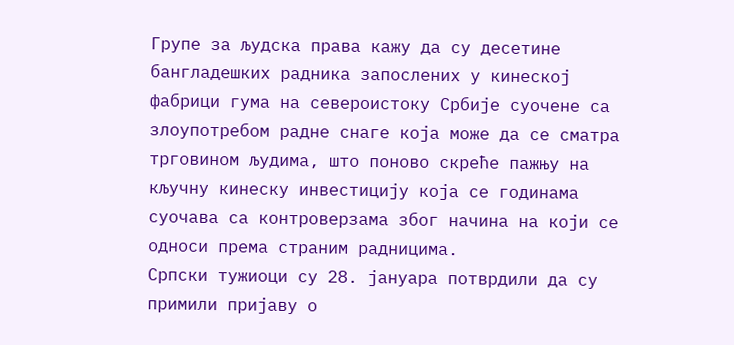Групе за људска права кажу да су десетине бангладешких радника запослених у кинеској фабрици гума на североистоку Србије суочене са злоупотребом радне снаге која може да се сматра трговином људима, што поново скреће пажњу на кључну кинеску инвестицију која се годинама суочава са контроверзама због начина на који се односи према страним радницима.
Српски тужиоци су 28. јануара потврдили да су примили пријаву о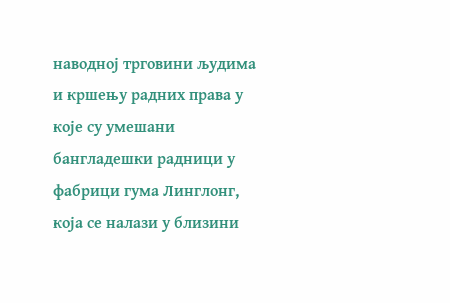наводној трговини људима и кршењу радних права у које су умешани бангладешки радници у фабрици гума Линглонг, која се налази у близини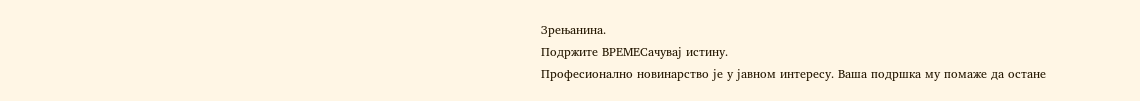Зрењанина.
Подржите ВРЕМЕСачувај истину.
Професионално новинарство је у јавном интересу. Ваша подршка му помаже да остане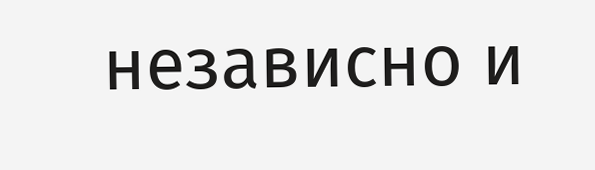независно и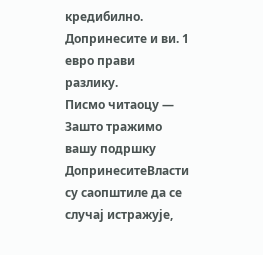кредибилно. Допринесите и ви. 1 евро прави разлику.
Писмо читаоцу — Зашто тражимо вашу подршку ДопринеситеВласти су саопштиле да се случај истражује,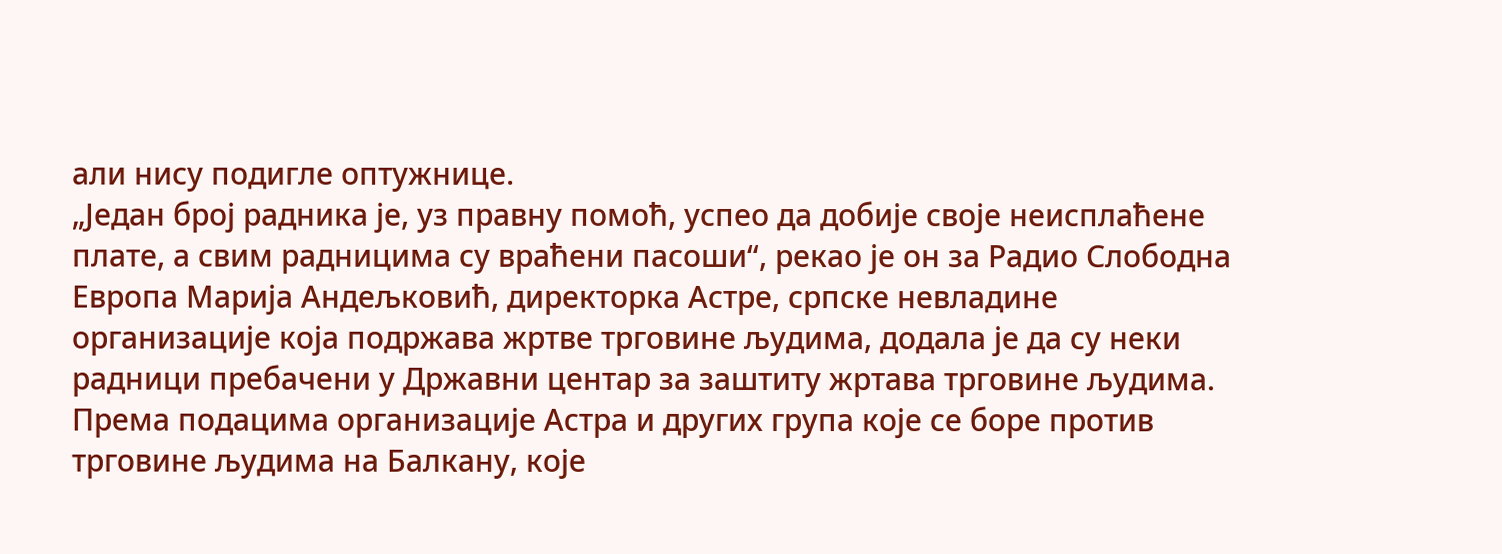али нису подигле оптужнице.
„Један број радника је, уз правну помоћ, успео да добије своје неисплаћене плате, а свим радницима су враћени пасоши“, рекао је он за Радио Слободна Европа Марија Андељковић, директорка Астре, српске невладине организације која подржава жртве трговине људима, додала је да су неки радници пребачени у Државни центар за заштиту жртава трговине људима.
Према подацима организације Астра и других група које се боре против трговине људима на Балкану, које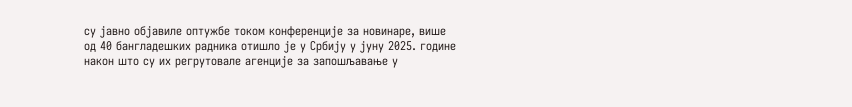су јавно објавиле оптужбе током конференције за новинаре, више од 40 бангладешких радника отишло је у Србију у јуну 2025. године након што су их регрутовале агенције за запошљавање у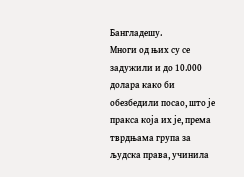Бангладешу.
Многи од њих су се задужили и до 10.000 долара како би обезбедили посао, што је пракса која их је, према тврдњама група за људска права, учинила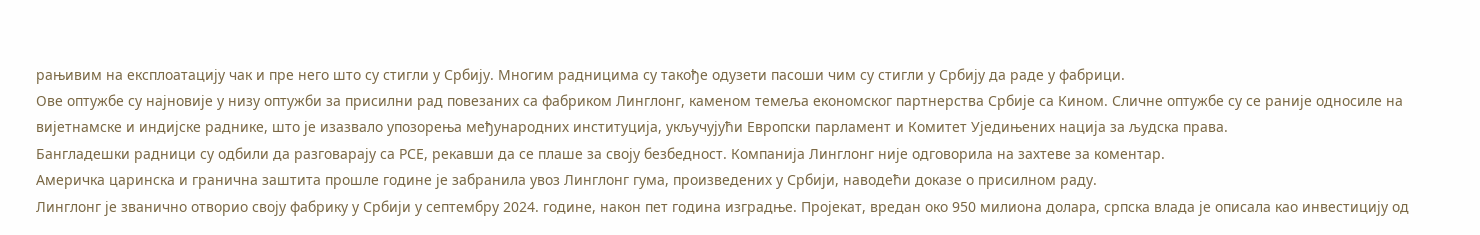рањивим на експлоатацију чак и пре него што су стигли у Србију. Многим радницима су такође одузети пасоши чим су стигли у Србију да раде у фабрици.
Ове оптужбе су најновије у низу оптужби за присилни рад повезаних са фабриком Линглонг, каменом темеља економског партнерства Србије са Кином. Сличне оптужбе су се раније односиле на вијетнамске и индијске раднике, што је изазвало упозорења међународних институција, укључујући Европски парламент и Комитет Уједињених нација за људска права.
Бангладешки радници су одбили да разговарају са РСЕ, рекавши да се плаше за своју безбедност. Компанија Линглонг није одговорила на захтеве за коментар.
Америчка царинска и гранична заштита прошле године је забранила увоз Линглонг гума, произведених у Србији, наводећи доказе о присилном раду.
Линглонг је званично отворио своју фабрику у Србији у септембру 2024. године, након пет година изградње. Пројекат, вредан око 950 милиона долара, српска влада је описала као инвестицију од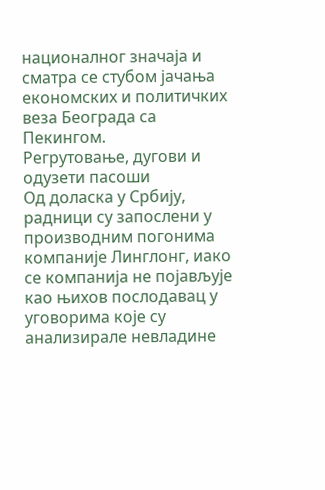националног значаја и сматра се стубом јачања економских и политичких веза Београда са Пекингом.
Регрутовање, дугови и одузети пасоши
Од доласка у Србију, радници су запослени у производним погонима компаније Линглонг, иако се компанија не појављује као њихов послодавац у уговорима које су анализирале невладине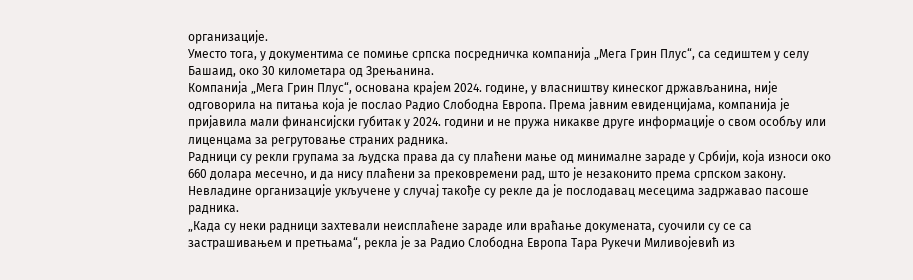организације.
Уместо тога, у документима се помиње српска посредничка компанија „Мега Грин Плус“, са седиштем у селу Башаид, око 30 километара од Зрењанина.
Компанија „Мега Грин Плус“, основана крајем 2024. године, у власништву кинеског држављанина, није одговорила на питања која је послао Радио Слободна Европа. Према јавним евиденцијама, компанија је пријавила мали финансијски губитак у 2024. години и не пружа никакве друге информације о свом особљу или лиценцама за регрутовање страних радника.
Радници су рекли групама за људска права да су плаћени мање од минималне зараде у Србији, која износи око 660 долара месечно, и да нису плаћени за прековремени рад, што је незаконито према српском закону. Невладине организације укључене у случај такође су рекле да је послодавац месецима задржавао пасоше радника.
„Када су неки радници захтевали неисплаћене зараде или враћање докумената, суочили су се са застрашивањем и претњама“, рекла је за Радио Слободна Европа Тара Рукечи Миливојевић из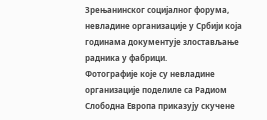Зрењанинског социјалног форума, невладине организације у Србији која годинама документује злостављање радника у фабрици.
Фотографије које су невладине организације поделиле са Радиом Слободна Европа приказују скучене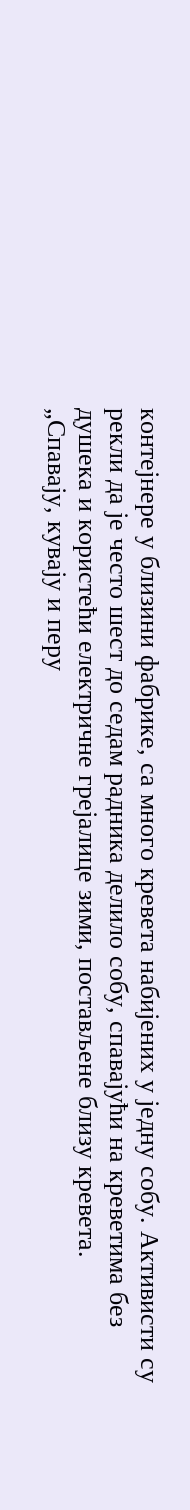контејнере у близини фабрике, са много кревета набијених у једну собу. Активисти су рекли да је често шест до седам радника делило собу, спавајући на креветима без душека и користећи електричне грејалице зими, постављене близу кревета.
„Спавају, кувају и перу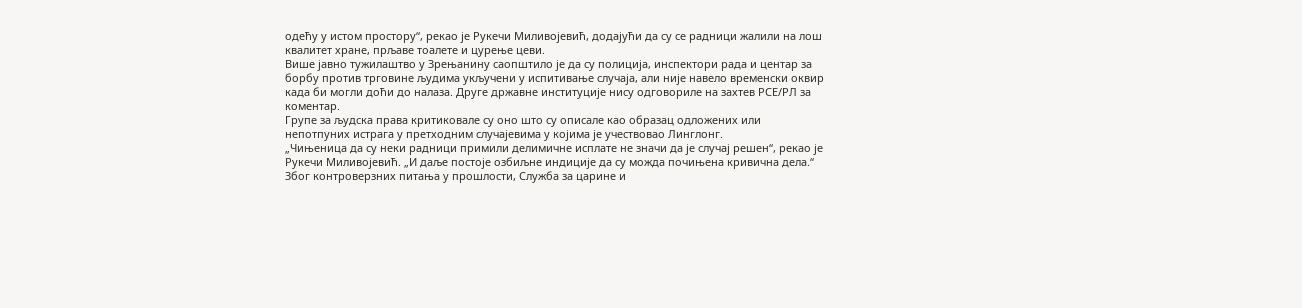одећу у истом простору“, рекао је Рукечи Миливојевић, додајући да су се радници жалили на лош квалитет хране, прљаве тоалете и цурење цеви.
Више јавно тужилаштво у Зрењанину саопштило је да су полиција, инспектори рада и центар за борбу против трговине људима укључени у испитивање случаја, али није навело временски оквир када би могли доћи до налаза. Друге државне институције нису одговориле на захтев РСЕ/РЛ за коментар.
Групе за људска права критиковале су оно што су описале као образац одложених или непотпуних истрага у претходним случајевима у којима је учествовао Линглонг.
„Чињеница да су неки радници примили делимичне исплате не значи да је случај решен“, рекао је Рукечи Миливојевић. „И даље постоје озбиљне индиције да су можда почињена кривична дела.“
Због контроверзних питања у прошлости, Служба за царине и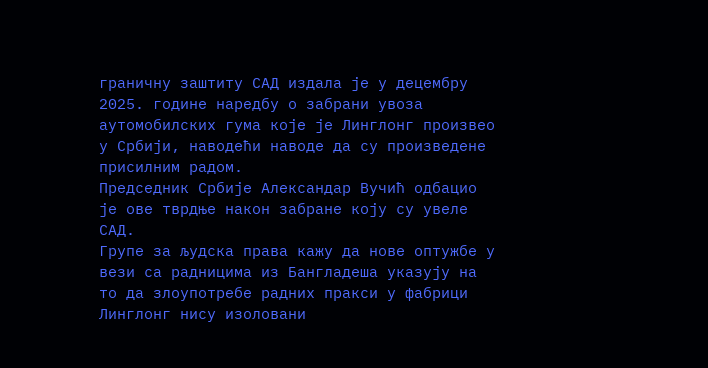граничну заштиту САД издала је у децембру 2025. године наредбу о забрани увоза аутомобилских гума које је Линглонг произвео у Србији, наводећи наводе да су произведене присилним радом.
Председник Србије Александар Вучић одбацио је ове тврдње након забране коју су увеле САД.
Групе за људска права кажу да нове оптужбе у вези са радницима из Бангладеша указују на то да злоупотребе радних пракси у фабрици Линглонг нису изоловани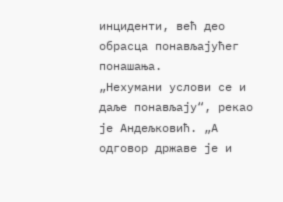инциденти, већ део обрасца понављајућег понашања.
„Нехумани услови се и даље понављају“, рекао је Андељковић. „А одговор државе је и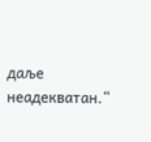даље неадекватан.“